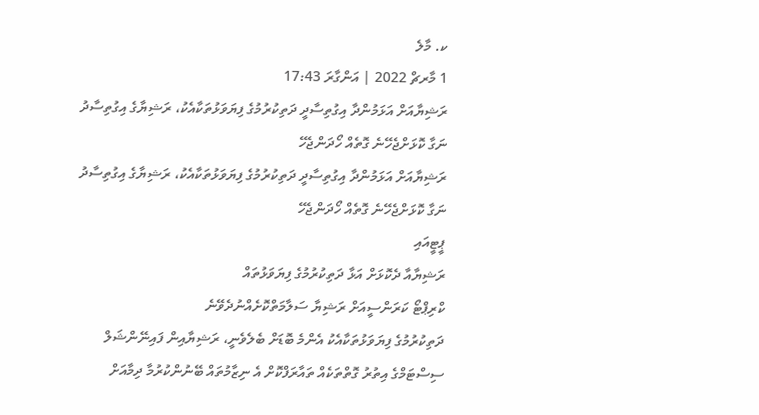ކ. މާލެ
1 މާރޗް 2022 | އަންގާރަ 17:43
ރަޝިޔާއަށް އަޅަމުންދާ އިގުތިސާދީ ދަތިކުރުމުގެ ފިޔަވަޅުތަކާއެކު، ރަޝިޔާގެ އިގުތިސާދު ނަގާ ކޮޅަށްޖެހޭނެ ގޮތެއް ހޯދަންޖެހޭ
ރަޝިޔާއަށް އަޅަމުންދާ އިގުތިސާދީ ދަތިކުރުމުގެ ފިޔަވަޅުތަކާއެކު، ރަޝިޔާގެ އިގުތިސާދު ނަގާ ކޮޅަށްޖެހޭނެ ގޮތެއް ހޯދަންޖެހޭ
ޕީޓީއައި
ރަޝިޔާއާ ދެކޮޅަށް އަޅާ ދަތިކުރުމުގެ ފިޔަވަޅުތައް
ކްރިޕްޓޯ ކަރަންސީއަށް ރަޝިޔާ ސަލާމަތްކޮށެއްނުދެވޭނެ
ދަތިކުރުމުގެ ފިޔަވަޅުތަކާއެކު އެންމެ ބޮޑަށް ބެލެވެނީ، ރަޝިޔާއިން ފައިނޭންޝަލް ސިސްޓަމްގެ އިތުރު ގޮތްތަކެއް ތައާރަފްކޮށް އެ ނިޒާމުތައް ބޭނުންކުރުމާ ދިމާއަށް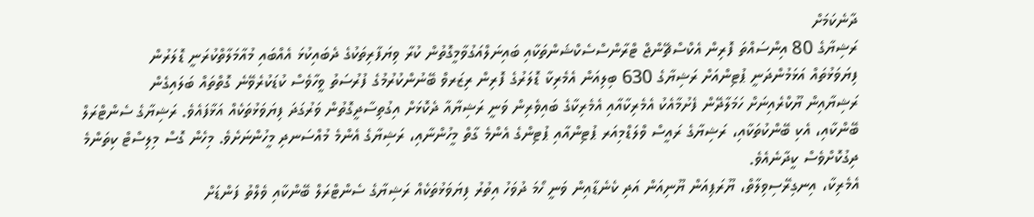ދާނެކަމަށް
ރަޝިޔާގެ 80 އިންސައްތަ ފޮރިން އެކްސްޗޭންޖް ޓްރާންސްސެކްޝަންތަކާއި ބައިނަލްއަގުވާމީގޮތުން ކުރާ ވިޔަފާރިތަކުގެ ދެބައިކުޅަ އެއްބައި މުއާމަލާތްކުރަނީ ޑޮލަރުން
ފިޔަވަޅުތައް އަޅަމުންދަނީ ޕުޓިންއަށް ރަޝިޔާގެ 630 ބިލިއަން އެމެރިކާ ޑޮލަރުގެ ފޮރިން ރިޒަރވް ބޭނުންކުރުމުގެ ފުރުސަތު ވީހާވެސް ކުޑަކުރެވޭނެ ގޮތްތައް ބަލައިގެން
ރަޝިޔާއިން ޔޫކްރެއިނަށް ހަމަލާދޭން ފެށުމާއެކު އެމެރިކާއާއި އެމެރިކާގެ ބައިވެރިން ވަނީ ރަޝިޔާއާ ދެކޮޅަށް އިގުތިސާދީގޮތުން ވަރުގަދަ ފިޔަވަޅުތަކެއް އަޅާފައެވެ. ރަޝިޔާގެ ސެންޓްރަލް ބޭންކާއި، އެކި ބޭންކުތަކާއި، ރަޝިޔާގެ ރައީސް ވްލަޑްމިއަރ ޕުޓިންއާއި ޕުޓިންގެ އެންމެ ގާތް މީހުންނާއި، ރަޝިޔާގެ އެންމެ މުއްސަނދި މީހުންނަށެވެ. މިހެން ގޮސް މިލިސްޓް ކިތަންމެ ދިގުކޮށްވެސް ކީދާނެއެވެ.
އެމެރިކާ، އިނގިރޭސިވިލާތް، ޔޫރަޕިއަން ޔޫނިއަން އަދި ކެނެޑާއިން ވަނީ ހޯމަ ދުވަހު އިތުރު ފިޔަވަޅުތަކެއް ރަޝިޔާގެ ސެންޓްރަލް ބޭންކާއި ވެލްތު ފަންޑަށް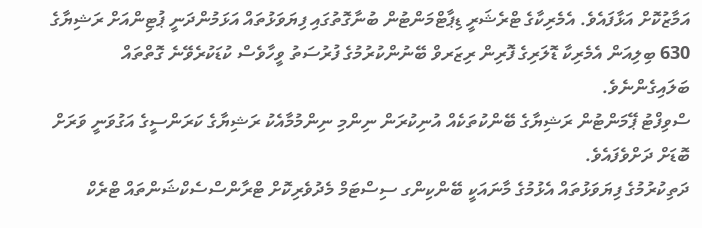އަމާޒުކޮށް އަޅާފައެވެ. އެމެރިކާގެ ޓްރެޝަރީ ޑިޕާޓްމަންޓުން ބުނާގޮތުގައި ފިޔަވަޅުތައް އަޅަމުންދަނީ ޕުޓިންއަށް ރަޝިޔާގެ 630 ބިލިއަން އެމެރިކާ ޑޮލަރިގެ ފޮރިން ރިޒަރވް ބޭނުންކުރުމުގެ ފުރުސަތު ވީހާވެސް ކުޑަކުރެވޭނެ ގޮތްތައް ބަލައިގެންނެވެ.
ސްވިފްޓު ޕޭމަންޓުން ރަޝިޔާގެ ބޭންކުތަކެއް އުނިކުރަން ނިންމި ނިންމުމާއެކު ރަޝިޔާގެ ކަރަންސީގެ އަގުވަނީ ވަރަށް ބޮޑަށް ދަށްވެފައެވެ.
ދަތިކުރުމުގެ ފިޔަވަޅުތައް އެޅުމުގެ މާނައަކީ ބޭންކިންގ ސިސްޓަމް މެދުވެރިކޮށް ޓްރާންސްސެކްޝަންތައް ޓްރެކް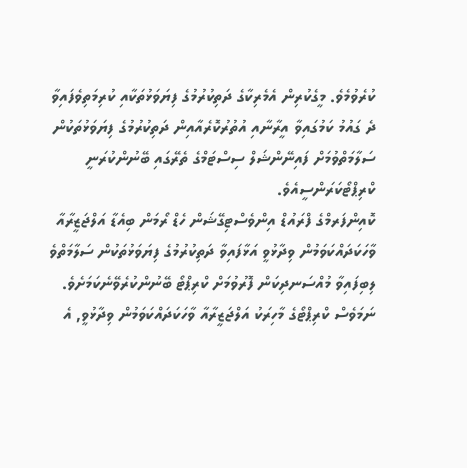ކުރެވުމެވެ. މީގެކުރިން އެމެރިކާގެ ދަތިކުރުމުގެ ފިޔަވަޅުތަކާއި ކުރިމަތިވެފައިވާ ދެ ގައުމު ކަމުގައިވާ އީރާނާއި އުތުރުކޮރެއާއިން ދަތިކުރުމުގެ ފިޔަވަޅުތަކުން ސަލާމަތްވުމަށް ފައިނޭންޝަލް ސިސްޓަމްގެ ތެރޭގައި ބޭނުންކުރަނީ ކްރިޕްޓޯކަރަންސީއެވެ.
ކޮއިންފަރމްގެ ފްރައުޑް އިންވެސްޓިގޭޝަން ހެޑް ރޯމަން ބިއެޑާ އަލްޖަޒީރާއާ ވާހަކަދައްކަވަމުން ވިދާޅުވީ އަޅާފައިވާ ދަތިކުރުމުގެ ފިޔަވަޅުތަކުން ސަލާމަތްވެ ލިބިފައިވާ މުއްސަނދިކަން ފޮރުވުމަށް ކްރިޕްޓޯ ބޭނުންކުރެވޭނެކަމަށެވެ. ނަމަވެސް ކްރިޕްޓޯގެ މާހިރަކު އަލްޖަޒީރާއާ ވާހަކަދައްކަވަމުން ވިދާޅުވީ, އެ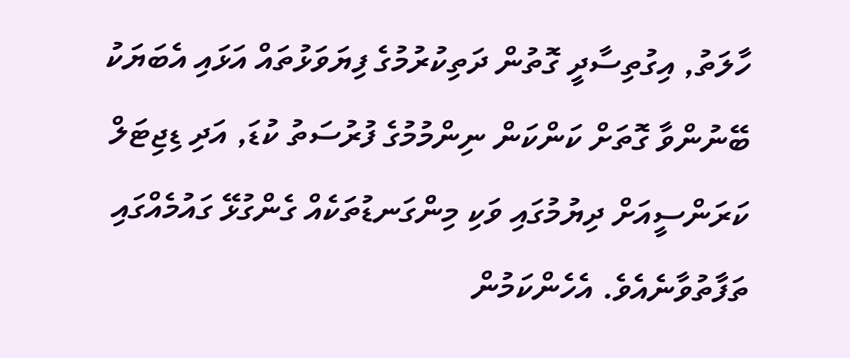ހާލަތު, އިގުތިސާދީ ގޮތުން ދަތިކުރުމުގެ ފިޔަވަޅުތައް އަޅައި އެބަޔަކު ބޭނުންވާ ގޮތަށް ކަންކަން ނިންމުމުގެ ފުރުސަތު ކުޑަ, އަދި ޑިޖިޓަލް ކަރަންސީއަށް ދިޔުމުގައި ވަކި މިންގަނޑުތަކެއް ގެންގުޅޭ ގައުމެއްގައި ތަފާތުވާނެއެވެ. އެހެންކަމުން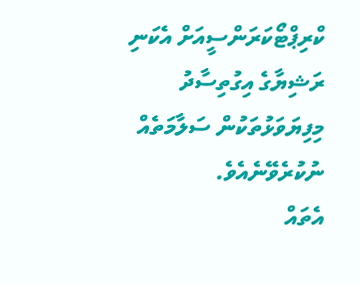ކްރިޕްޓޯކަރަންސީއަށް އެކަނި ރަޝިޔާގެ އިގުތިސާދު މިފިޔަވަޅުތަކުން ސަލާމަތެއް ނުކުރެވޭނެއެވެ.
އެތައް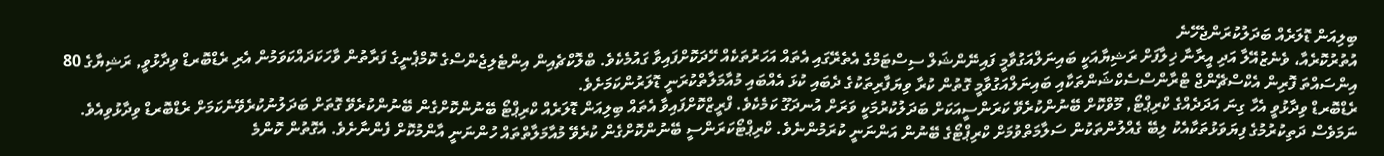ބިލިއަން ޑޮލަރެއް ބަދަލުކުރަންޖެހޭނެ
އުތުރުކޮރެއާ، ވެނެޒުއޭލާ އަދި އީރާނާ ޚިލާފަށް ރަޝިޔާއަކީ ބައިނަލްއަގުވާމީ ފައިނޭންޝަލް ސިސްޓަމްގެ އެތެރޭގައި އެތައް އަހަރުތަކެއް ހޭދަކޮށްފައިވާ ގައުމެކެވެ. ބްލޮކްޗެއިން އިންޓެލިޖެންސްގެ ކޮމްޕެނީގެ ފަރާތުން ވާހަކަދައްކަވަމުން އެރި ރެޑްބޮރޑް ވިދާޅުވީ, ރަޝިޔާގެ 80 އިންސައްތަ ފޮރިން އެކްސްޗޭންޖް ޓްރާންސްސެކްޝަންތަކާއި ބައިނަލްއަގުވާމީ ގޮތުން ކުރާ ވިޔަފާރިތަކުގެ ދެބައި ކުޅަ އެއްބައި މުއާމަލާތްކުރަނީ ޑޮލަރުންކަމަށެވެ.
ރެޑްބޮރޑް ވިދާޅުވީ އެހާ ގިނަ އަދަދެއްގެ ކްރިޕްޓޯ, މޫވްކޮށް ބޭނުންކުރެވޭ ކަރަންސީއަކަށް ބަދަލުކުރުމަކީ ވަރަށް އުނދަގޫ ކަމެކެވެ. ފްރީޒްކޮށްފައިވާ އެތައް ބިލިއަން ޑޮލަރެއް ކްރިޕްޓޯ ބޭނުންކޮށްގެން ބޭނުންކުރެވޭ ގޮތަށް ބަދަލުނުކުރެވޭނެކަމަށް ރެޑްބޮރޑް ވިދާޅުވިއެވެ.
ނަމަވެސް ދަތިކުރުމުގެ ފިޔަވަޅުތަކާއެކު ލިބޭ ގެއްލުންތަކުން ސަލާމަތްވުމަށް ކްރިޕްޓޯގެ ބޭނުން އަންނަނީ ކުރަމުންނެވެ. ކްރިޕްޓޯކަރަންސީ ބޭނުންކޮށްގެން ކުރެވޭ މުއާމަލާތްތައް ހުންނަނީ އާންމުކޮށް ފެންނާށެވެ. އެގޮތުން ކޮންމެ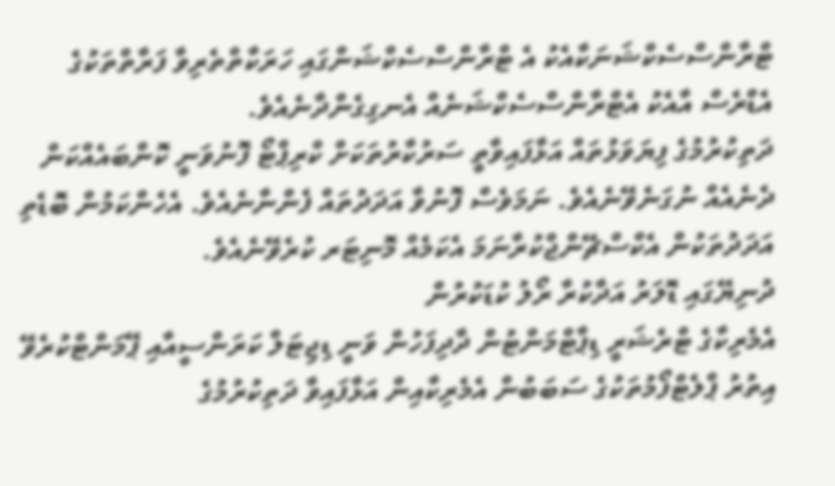ޓްރާންސްސެކްޝަނަކާއެކު އެ ޓްރާންސްސެކްޝަންގައި ހަރަކާތްތެރިވާ ފަރާތްތަކުގެ އެޑްރެސް އާއެކު އެޓްރާންސްސެކްޝަނެއް އެނގިގެންދާނެއެވެ.
ދަތިކުރުމުގެ ފިޔަވަޅުތައް އަޅާފައިވާތީ ސަރުކާރުތަކަށް ކްރިޕްޓޯ ފޮނުވަނީ ކޮންބައެއްކަން ދެނެއެއް ނުގަނެވޭނެއެވެ. ނަމަވެސް ފޮނުވާ އަދަދުތައް ފެންނާނެއެވެ. އެހެންކަމުން ބޮޑެތި އަދަދުތަކުން އެކްސްޗޭންޖްކުރާނަމަ އެކަމެއް މޮނިޓަރ ކުރެވޭނެއެވެ.
ދުނިޔޭގައި ޑޮލަރު އަދާކުރާ ރޯލު ކުޑަކުރުން
އެމެރިކާގެ ޓްރެޝަރީ ޑިޕާޓްމަންޓުން ދާދިފަހުން ވަނީ ޑިޖިޓަލް ކަރަންސީއާއި ޕޭމަންޓްކުރެވޭ އިތުރު ޕްލެޓްފޯމުތަކުގެ ސަބަބުން އެމެރިކާއިން އަޅާފައިވާ ދަތިކުރުމުގެ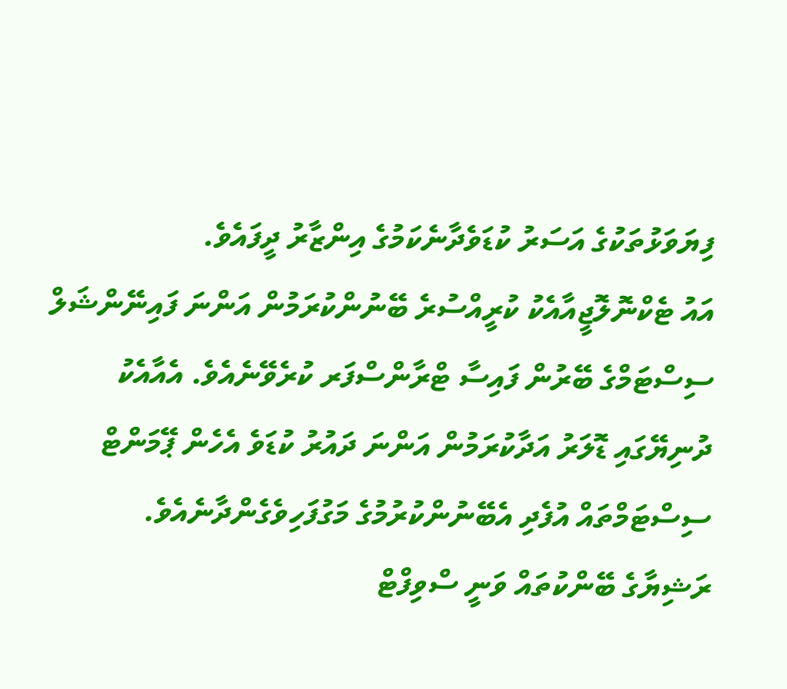ފިޔަވަޅުތަކުގެ އަސަރު ކުޑަވެދާނެކަމުގެ އިންޒާރު ދީފައެވެ.
އައު ޓެކްނޮލޮޖީއާއެކު ކުރީއްސުރެ ބޭނުންކުރަމުން އަންނަ ފައިނޭންޝަލް ސިސްޓަމްގެ ބޭރުން ފައިސާ ޓްރާންސްފަރ ކުރެވޭނެއެވެ. އެއާއެކު ދުނިޔޭގައި ޑޮލަރު އަދާކުރަމުން އަންނަ ދައުރު ކުޑަވެ އެހެން ޕޭމަންޓް ސިސްޓަމްތައް އުފެދި އެބޭނުންކުރުމުގެ މަގުފަހިވެގެންދާނެއެވެ.
ރަޝިޔާގެ ބޭންކުތައް ވަނީ ސްވިފްޓް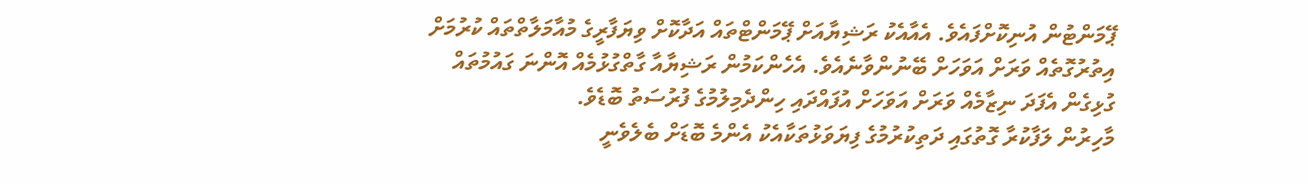ޕޭމަންޓުން އުނިކޮށްފައެވެ. އެއާއެކު ރަޝިޔާއަށް ޕޭމަންޓްތައް އަދާކޮށް ވިޔަފާރީގެ މުއާމަލާތްތައް ކުރުމަށް އިތުރުގޮތެއް ވަރަށް އަވަހަށް ބޭނުންވާނެއެވެ. އެހެންކަމުން ރަޝިޔާއާ ގާތްގުޅުމެއް އޮންނަ ގައުމުތައް ގުޅިގެން އެފަދަ ނިޒާމެއް ވަރަށް އަވަހަށް އުފައްދައި ހިންދެމިލުމުގެ ފުރުސަތު ބޮޑެވެ.
މާހިރުން ލަފާކުރާ ގޮތުގައި ދަތިކުރުމުގެ ފިޔަވަޅުތަކާއެކު އެންމެ ބޮޑަށް ބެލެވެނީ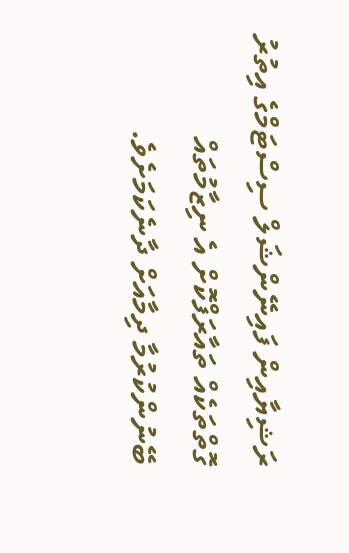ރަޝިޔާއިން ފައިނޭންޝަލް ސިސްޓަމްގެ އިތުރު ގޮތްތަކެއް ތައާރަފްކޮށް އެ ނިޒާމުތައް ބޭނުންކުރުމާ ދިމާއަށް ދާނެކަމަށެވެ.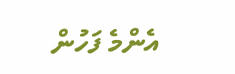އެންމެ ފަހުން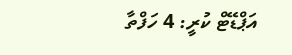އަޕްޑޭޓް ކުރީ: 4 ހަފްތާ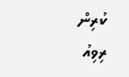ކުރިން
ރިވިއު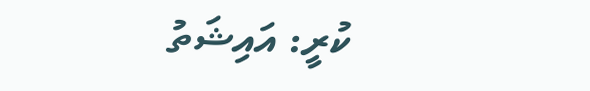ކުރީ: އައިޝަތު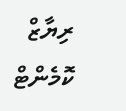ރިޔާޒް
ކޮމެންޓް